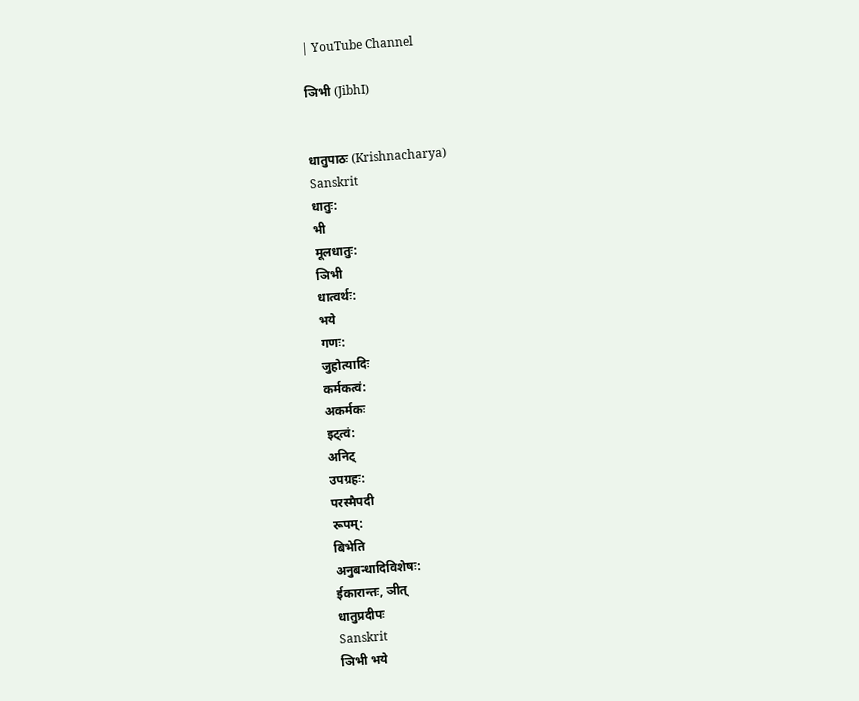| YouTube Channel

ञिभी (JibhI)


धातुपाठः (Krishnacharya)
Sanskrit
धातुः:
भी
मूलधातुः:
ञिभी
धात्वर्थः:
भये
गणः:
जुहोत्यादिः
कर्मकत्वं:
अकर्मकः
इट्त्वं:
अनिट्
उपग्रहः:
परस्मैपदी
रूपम्:
बिभेति
अनुबन्धादिविशेषः:
ईकारान्तः, ञीत्
धातुप्रदीपः
Sanskrit
ञिभी भये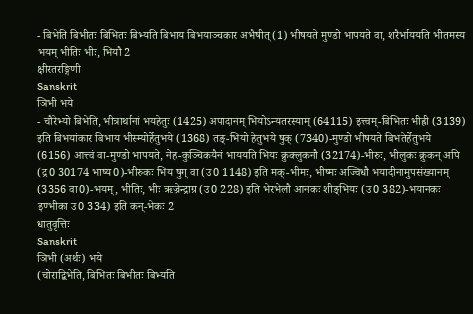- बिभेति बिभीतः बिभितः बिभ्यति बिभाय बिभयाञ्चकार अभैषीत् (1) भीषयते मुण्डो भापयते वा, शरैर्भाययति भीतमस्य भयम् भीतिः भीः, भियौ 2
क्षीरतरङ्गिणी
Sanskrit
ञिभी भये
- चौरेभ्यो बिभेति, भीत्रार्थानां भयहेतुः (1425) अपादानम् भियोऽन्यतरस्याम् (64115) इत्त्वम्-बिभितः भीह्री (3139) इति बिभयांकार बिभाय भीस्म्योर्हेतुभये (1368) तङ्-भियो हेतुभये षुक् (7340)-मुण्डो भीषयते बिभतेर्हेतुभये (6156) आत्त्वं वा-मुण्डो भापयते, नेह-कुञ्चिकयैनं भाययति भियः क्रुक्लुकनौ (32174)-भीरुः, भीलुकः क्रुकन् अपि (द्र0 30174 भाष्य0)-भीरुकः भिय षुग् वा (उ0 1148) इति मक्-भीमः, भीष्मः अज्विधौ भयादीनामुपसंख्यानम् (3356 वा0)-भयम्, भीतिः, भीः ऋज्रेन्द्राग्र (उ0 228) इति भेरभेलौ आनकः शीङ्भियः (उ0 382)-भयानकः इण्भीका उ0 334) इति कन्-भेकः 2
धातुवृत्तिः
Sanskrit
ञिभी (अर्थः) भये
(चोराद्बिभेति, बिभितः बिभीतः बिभ्यति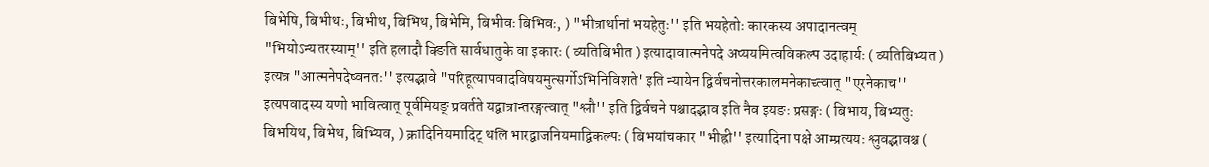बिभेषि, बिभीथः, बिभीथ, बिभिथ, बिभेमि, बिभीवः बिभिवः, ) "भीत्रार्थानां भयहेतुः'' इति भयहेतोः कारकस्य अपादानत्वम् "भियोऽन्यतरस्याम्'' इति हलादौ क्ङिति सार्वधातुके वा इकारः ( व्यतिबिभीत ) इत्यादावात्मनेपदे अप्ययमित्वविकल्प उदाहार्यः ( व्यतिबिभ्यत ) इत्यत्र "आत्मनेपदेष्वनतः'' इत्यद्भावे "परिहूत्यापवादविषयमुत्सर्गोऽभिनिविशते' इति न्यायेन द्विर्वचनोत्तरकालमनेकाच्त्वात् "एरनेकाच'' इत्यपवादस्य यणो भावित्वात् पूर्वमियङ् प्रवर्तते यद्वात्रान्तरङ्गत्वात् "श्लौ'' इति द्विर्वचने पश्चादद्भाव इति नैव इयङः प्रसङ्गः ( बिभाय, बिभ्यतुः बिभयिथ, बिभेथ, बिभ्यिव, ) क्रादिनियमादिट् थलि भारद्वाजनियमाद्विकल्पः ( बिभयांचकार "भीह्री'' इत्यादिना पक्षे आम्प्रत्ययः श्लुवद्भावश्च (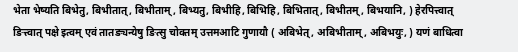भेता भेष्यति बिभेतु, बिभीतात्, बिभीताम्, बिभ्यतु, बिभीहि, बिभिहि, बिभितात्, बिभीतम्, बिभयानि, ) हेरपित्त्वात् ङित्त्वात् पक्षे इत्वम् एवं तातङ्यन्येषु ङित्सु चोक्तम् उत्तमआटि गुणायौ ( अबिभेत्, अबिभीताम्, अबिभयुः, ) यणं बाधित्वा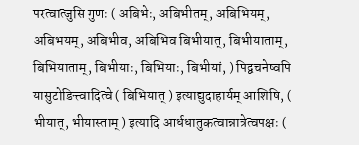परत्वात्जुसि गुणः ( अबिभेः, अबिभीतम्, अबिभियम्, अबिभयम्, अबिभीव, अबिभिव बिभीयात्, बिभीयाताम्, बिभियाताम्, बिभीयाः, बिभियाः, बिभीयां, ) पिद्वचनेष्वपि यासुटोङित्त्वादित्वे ( बिभियात् ) इत्याद्युदाहार्यम् आशिषि, ( भीयात्, भीयास्ताम् ) इत्यादि आर्धधातुकत्वान्नात्रेत्वपक्षः (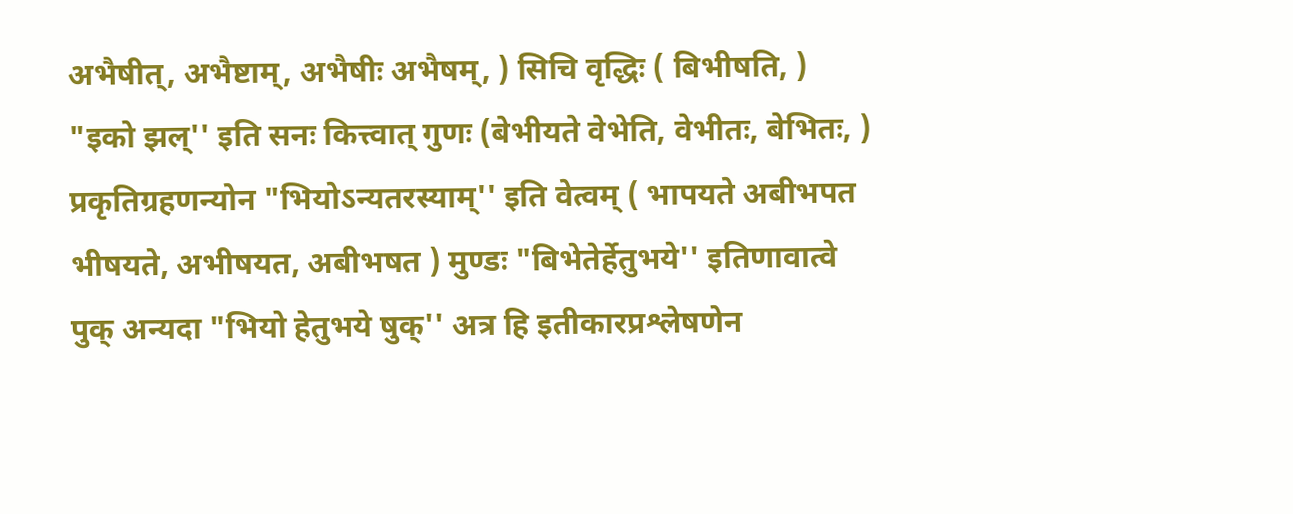अभैषीत्, अभैष्टाम्, अभैषीः अभैषम्, ) सिचि वृद्धिः ( बिभीषति, ) "इको झल्'' इति सनः कित्त्वात् गुणः (बेभीयते वेभेति, वेभीतः, बेभितः, ) प्रकृतिग्रहणन्योन "भियोऽन्यतरस्याम्'' इति वेत्वम् ( भापयते अबीभपत भीषयते, अभीषयत, अबीभषत ) मुण्डः "बिभेतेर्हेतुभये'' इतिणावात्वे पुक् अन्यदा "भियो हेतुभये षुक्'' अत्र हि इतीकारप्रश्लेषणेन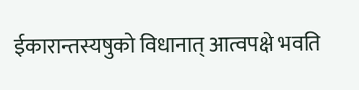ईकारान्तस्यषुको विधानात् आत्वपक्षे भवति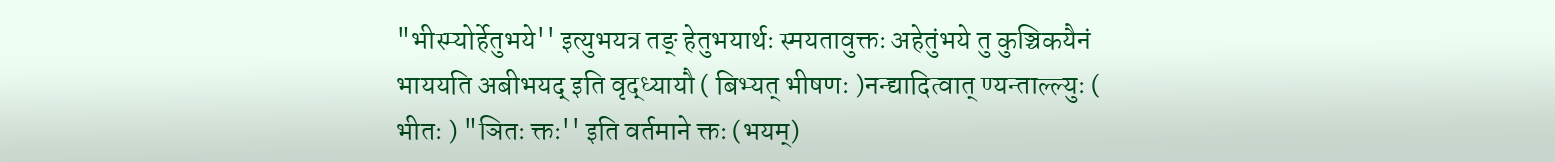"भीस्म्योर्हेतुभये'' इत्युभयत्र तङ् हेतुभयार्थः स्मयतावुक्तः अहेतुंभये तु कुञ्चिकयैनं भाययति अबीभयद् इति वृद्ध्यायौ ( बिभ्यत् भीषणः )नन्द्यादित्वात् ण्यन्ताल्ल्युः ( भीतः ) "ञितः क्तः'' इति वर्तमाने क्तः (भयम्)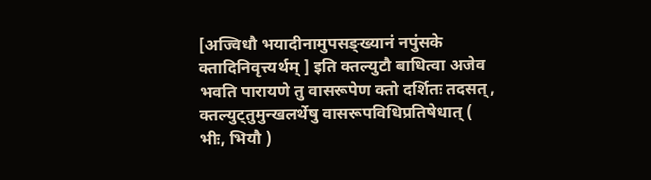[अज्विधौ भयादीनामुपसङ्ख्यानं नपुंसके क्तादिनिवृत्त्यर्थम् ] इति क्तल्युटौ बाधित्वा अजेव भवति पारायणे तु वासरूपेण क्तो दर्शितः तदसत्, क्तल्युट्तुमुन्खलर्थेषु वासरूपविधिप्रतिषेधात् ( भीः, भियौ )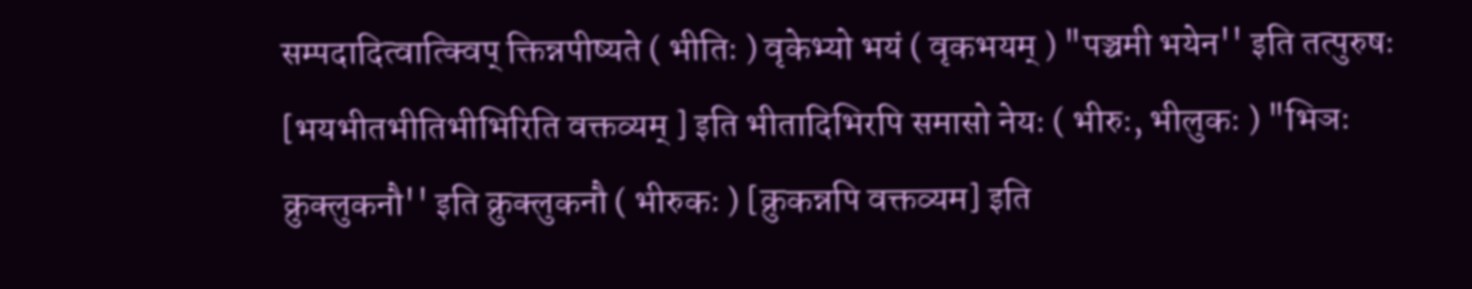सम्पदादित्वात्क्विप् क्तिन्नपीष्यते ( भीतिः ) वृकेभ्यो भयं ( वृकभयम् ) "पञ्चमी भयेन'' इति तत्पुरुषः [भयभीतभीतिभीभिरिति वक्तव्यम् ] इति भीतादिभिरपि समासो नेयः ( भीरुः, भीलुकः ) "भिञः क्रुक्लुकनौ'' इति क्रुक्लुकनौ ( भीरुकः ) [क्रुकन्नपि वक्तव्यम] इति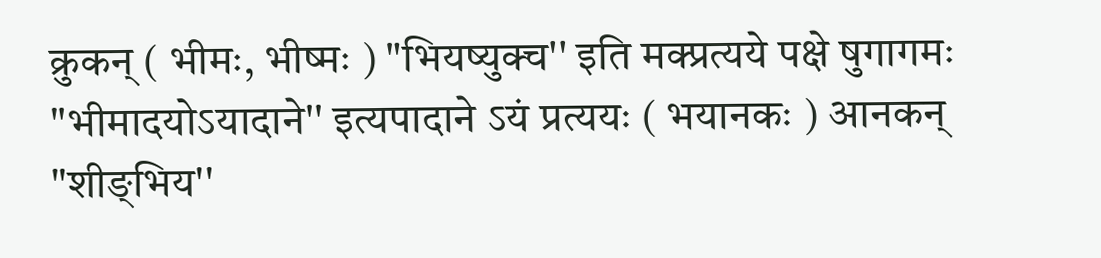क्रुकन् ( भीमः, भीष्मः ) "भियष्युक्च'' इति मक्प्रत्यये पक्षे षुगागमः "भीमादयोऽयादाने'' इत्यपादाने ऽयं प्रत्ययः ( भयानकः ) आनकन् "शीङ्भिय''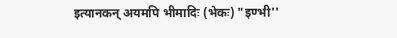इत्यानकन् अयमपि भीमादिः (भेकः) "इण्भी''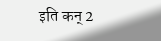इति कन् 2